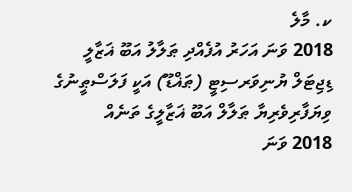ކ. މާލެ
2018 ވަނަ އަހަރު އުފެއްދި ޠަލާލު އަބޫ ޣަޒާލީ ޑިޖިޓަލް ޔުނިވަރސިޓީ (ޠަޣްޑޫ) އަކީ ފަލަސްޠީނުގެ ވިޔަފާރިވެރިޔާ ޠަލާލް އަބޫ ޣަޒާލީގެ ތަނެއް
2018 ވަނަ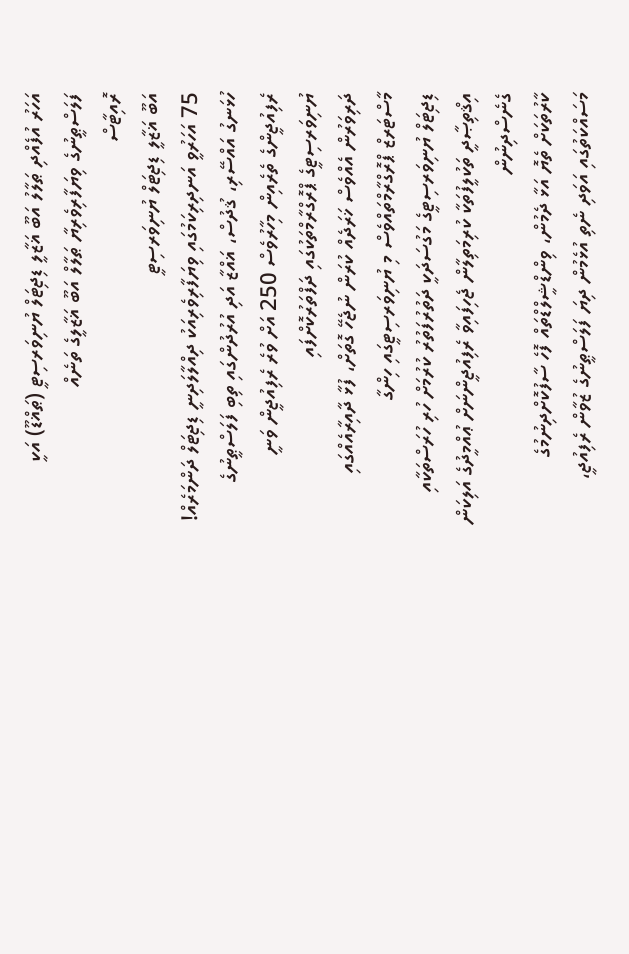އަހަރު އުފެއްދި ޠަލާލު އަބޫ ޣަޒާލީ ޑިޖިޓަލް ޔުނިވަރސިޓީ (ޠަޣްޑޫ) އަކީ ފަލަސްޠީނުގެ ވިޔަފާރިވެރިޔާ ޠަލާލް އަބޫ ޣަޒާލީގެ ތަނެއް
ރޮއިޓާސް
އަބޫ ޣަޒާލީ ޑިޖިޓަލް ޔުނިވަރސިޓީ
75 އަހަރުވީ އަނދިރިކަމުގައި ވިޔަފާރިވެރިއަކު ދިއްލާލަދިނީ ޑިޖިޓަލް ދަންމަރެއް!
ހުޅަނގު އައްސޭރި، ޤުދުސް، ޣައްޒާ އަދި އުރުދުންގައި ތިބި ފަލަސްޠީނުގެ ރެފިއުޖީންގެ ތެރެއިން މިހާރުވެސް 250 އަށް ވުރެ ރެފިއުޖީން ވަނީ ޔުނިވަރސިޓީގެ ޕްރޮގްރާމްތަކުގައި ދަފްތަރުކޮށްފައި
ދަރިވަރުން އެއްވެސް ޚަރަދެއް ކުރަން ނުޖެހޭ ގޮތަށް، ފުޅާ ދާއިރާއެއްގައި މާސްޓަރޒް ޕްރޮގްރާމްތައްވެސް މި ޔުނިވަރސިޓީގައި ހިންގާ
ޑިޖިޓަލް ޔުނިވަރސިޓީގެ މަގުސަދަކީ ދަތުރުފަތުރު ކުރުމަށް ހުރި ހުރަސްތަކާއި އިޤްތިޞާދީ ތަކުލީފުތަކާ ކުރިމަތިލާން ޖެހިފައިވާ ރެފިއުޖީންނަށް ޢުއްމީދުގެ އަލިކަން ގެނެސްދިނުން
ކާރުތަކަށް ތެޔޮ އަޅާ ދެމުން، ވިންޑްޝީލްޑްތައް ފޮހެ ސާފުކޮށްދިނުމުގެ މަސައްކަތުގައި އަވަދި ނެތި އުޅެމުން ދިޔަ ފަލަސްޠީނުގެ ޒުވާން ރެފިއުޖީ،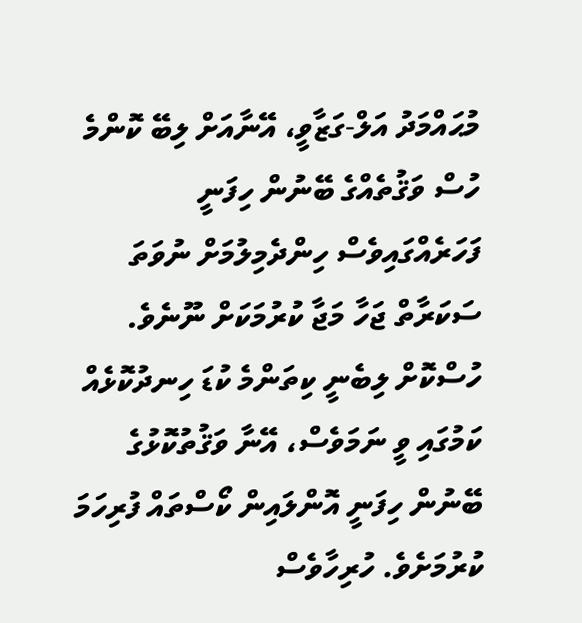މުޙައްމަދު އަލް-ގަޒާވީ، އޭނާއަށް ލިބޭ ކޮންމެ ހުސް ވަޤުތެއްގެ ބޭނުން ހިފަނީ ފަހަރެއްގައިވެސް ހިންދެމިލުމަށް ނުވަތަ ސަކަރާތް ޖަހާ މަޖާ ކުރުމަކަށް ނޫނެވެ. ހުސްކޮށް ލިބެނީ ކިތަންމެ ކުޑަ ހިނދުކޮޅެއް ކަމުގައި ވީ ނަމަވެސް، އޭނާ ވަޤުތުކޮޅުގެ ބޭނުން ހިފަނީ އޮންލައިން ކޯސްތައް ފުރިހަމަ ކުރުމަށެވެ. ހުރިހާވެސް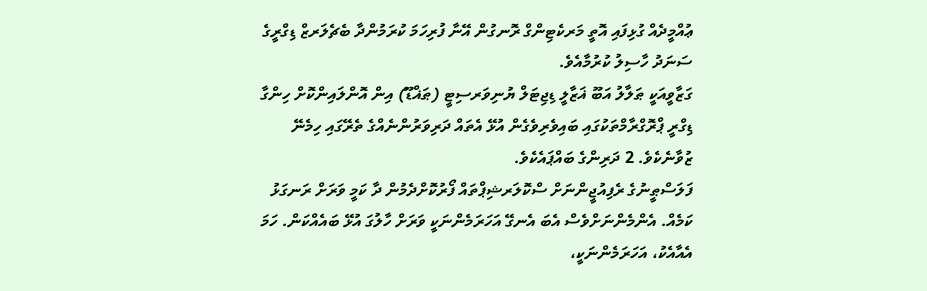ޢުއްމީދެއް ގުޅިފައި އޮތީ މަރކެޓިންގް ރޮނގުން އޭނާ ފުރިހަމަ ކުރަމުންދާ ބެޗެލަރޒް ޑިގްރީގެ ސަނަދު ހާސިލު ކުރުމާއެވެ.
ގަޒާވީއަކީ ޠަލާލު އަބޫ ޣަޒާލީ ޑިޖިޓަލް ޔުނިވަރސިޓީ (ޠަޣްޑޫ) އިން އޮންލައިންކޮށް ހިންގާ ޑިގްރީ ޕްރޮގްރާމްތަކުގައި ބައިވެރިވެގެން އުޅޭ އެތައް ދަރިވަރުންނެއްގެ ތެރޭގައި ހިމެނޭ ޒުވާނެކެވެ. 2 ދަރިންގެ ބައްޕައެކެވެ.
ފަލަސްޠީނުގެ ރެފިއުޖީންނަށް ސްކޮލަރޝިޕްތައް ފޯރުކޮށްދެމުން ދާ ކަމީ ވަރަށް ރަނގަޅު ކަމެއް. އެންމެންނަށްވެސް އެބަ އެނގޭ އަހަރަމެންނަކީ ވަރަށް ހާލުގަ އުޅޭ ބައެއްކަން. ހަމަ އެއާއެކު، އަހަރަމެންނަކީ،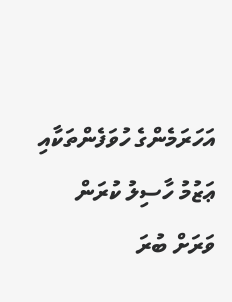އަހަރަމެންގެ ހުވަފެންތަކާއި ޢަޒުމު ހާސިލު ކުރަން ވަރަށް ބުރަ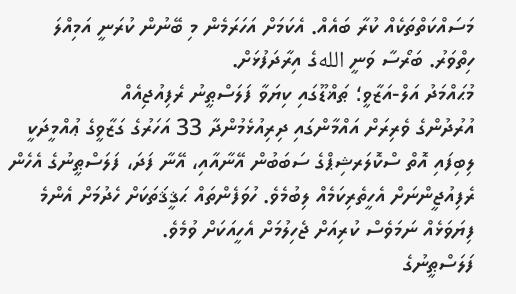މަސައްކަތްތަކެއް ކުރާ ބައެއް. އެކަމަށް އަހަރަމެން މި ބޭނުން ކުރަނީ އަމިއްލަ ހިތްވަރު. ބަރޯސާ ވަނީ اللهގެ އިރާދަފުޅަށް.
މުޙައްމަދު އަލް-އަޒާވީ؛ ޠަޣްޑޫގައި ކިޔަވާ ފަލަސްޠީނު ރެފިއުޖިއެއް
އުރުދުންގެ ވެރިރަށް އައްމާންގައި ދިރިއުޅެމުންދާ 33 އަހަރުގެ ގަޒާވީގެ ޢުއްމީދަކީ ލިބިފައި އޮތް ސްކޮލަރޝިޕްގެ ސަބަބުން އޭނާއާއި، އޭނާ ފަދަ، ފަލަސްޠީނުގެ އެހެން ރެފިއުޖީންނަށް އެހީތެރިކަމެއް ލިބުމެވެ. ހުވަފެންތައް ޙަޤީޤަތަކަށް ހެދުމަށް އެންމެ ފިޔަވަޅެއް ނަމަވެސް ކުރިއަށް ޖެހިލުމަށް އެހީއަކަށް ވުމެވެ.
ފަލަސްޠީނުގެ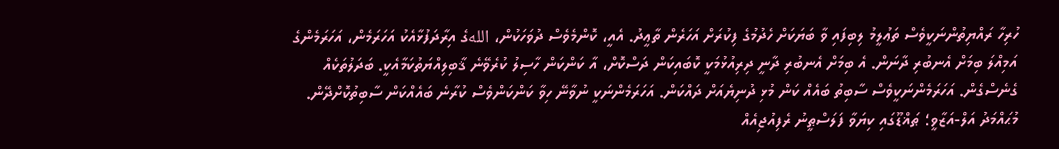ހުރިހާ ރައްޔިތުންނަކީވެސް ތަޢުލީމު ލިބިފައި ވާ ބަޔަކަށް ހެދުމުގެ ފިކުރަށް އަހަރެން ތާޢީދު. އެއީ، ކޮންމެވެސް ދުވަހަކުން، اللهގެ އިރާދަފުޅާއެކު އަހަރަމެން، އަހަރަމެންގެ އަމިއްލަ ބިމަށް އެނބުރި ދާނަން. އެ ބިމަށް އެނބުރި ދާނީ ދިރިއުޅުމަކީ ކޮބައިކަން ދަސްކޮށް، އާ ކަންކަން ހާސިލު ކުރެވޭނެ ޤާބިލިއްޔަތުކަމާއެކީ. ބަދަލުތަކެއް ގެނެސްގެން. އަހަރަމެންނަކީވެސް ސާބިތު ބައެއް ކަން މުޅި ދުނިޔެއަށް ދައްކަން. އަހަރަމެންނަކީ ނުވާނޭ ހިވާ ކަންކަންވެސް ކުރާނެ ބައެއްކަން ސާބިތުކޮށްދޭން.
މުޙައްމަދު އަލް-އަޒާވީ؛ ޠަޣްޑޫގައި ކިޔަވާ ފަލަސްޠީނު ރެފިއުޖިއެއް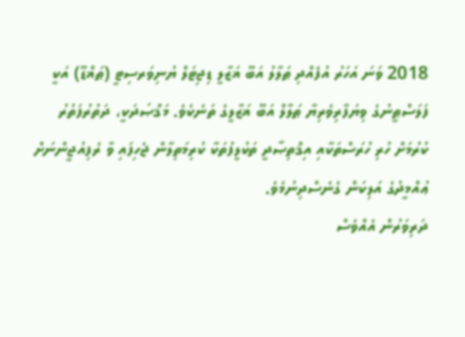2018 ވަނަ އަހަރު އުފެއްދި ޠަލާލު އަބޫ ޣަޒާލީ ޑިޖިޓަލް ޔުނިވަރސިޓީ (ޠަޣްޑޫ) އަކީ ފަލަސްޠީނުގެ ވިޔަފާރިވެރިޔާ ޠަލާލް އަބޫ ޣަޒާލީގެ ތަނެކެވެ. މަޤްޞަދަކީ، ދަތުރުފަތުރު ކުރުމަށް ހުރި ހުރަސްތަކާއި އިޤްތިޞާދީ ތަކުލީފުތަކާ ކުރިމަތިލާން ޖެހިފައި ވާ ރެފިއުޖީންނަށް ޢުއްމީދުގެ އަލިކަން ގެނެސްދިނުމެވެ.
ދަރިވަރުން އެއްވެސް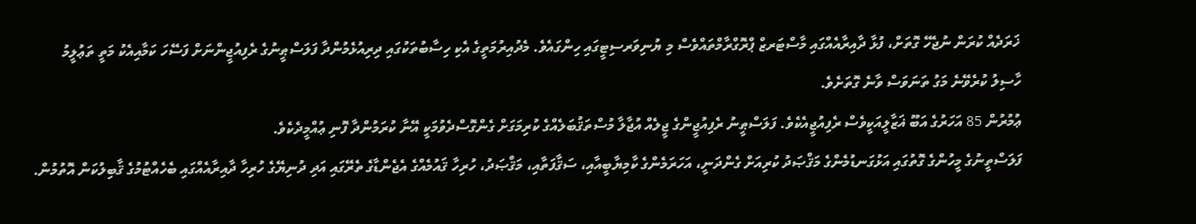ޚަރަދެއް ކުރަން ނުޖެހޭ ގޮތަށް، ފުޅާ ދާއިރާއެއްގައި މާސްޓަރޒް ޕްރޮގްރާމްތައްވެސް މި ޔުނިވަރސިޓީގައި ހިންގައެވެ. މެދުއިރުމަތީގެ އެކި ހިސާބުތަކުގައި ދިރިއުޅެމުންދާ ފަލަސްޠީނުގެ ރެފިއުޖީންނަށް ފަސޭހަ ކަމާއިއެކު މަތީ ތަޢުލީމު ހާސިލު ކުރެވޭނެ މަގު ތަނަވަސް ވާނެ ގޮތަށެވެ.
ޢުމުރުން 85 އަހަރުގެ އަބޫ ޣަޒާލީއަކީވެސް ރެފިއުޖީއެކެވެ. ފަލަސްޠީނު ރެފިއުޖީންގެ ޖީލެއް އުޖާލާ މުސްތަޤުބަލެއްގެ ކުރިމަގަށް ގެންގޮސްދެވުމަކީ އޭނާ ކުރަމުންދާ ފޮނި ޢުއްމީދެކެވެ.
ފަލަސްތީނުގެ މީހުންގެ ގޮތުގައި އަޅުގަނޑުމެންގެ މަޤްޞަދު ކުރިއަށް ގެންދަނީ، އަހަރަމެންގެ ކާމިޔާބީއާއި، ސަޤާފަތާއި، މަޤްޞަދު، ހުރިހާ ޤައުމެއްގެ އެޖެންޑާގެ ތެރޭގައި އަދި ދުނިޔޭގެ ހުރިހާ ދާއިރާއެއްގައި ބެހެއްޓުމުގެ ޤާބިލުކަން އޮތުމުން.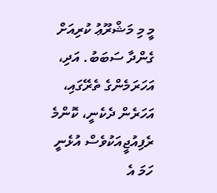މީ މި މަޝްރޫޢު ކުރިއަށް ގެންދާ ސަބަބު. އަދި، އަހަރަމެންގެ ތެރޭގައި، އަހަރެން ދެކެނީ، ކޮންމެ ރެފިއުޖީއަކުވެސް އުޅެނީ ހަމަ އެ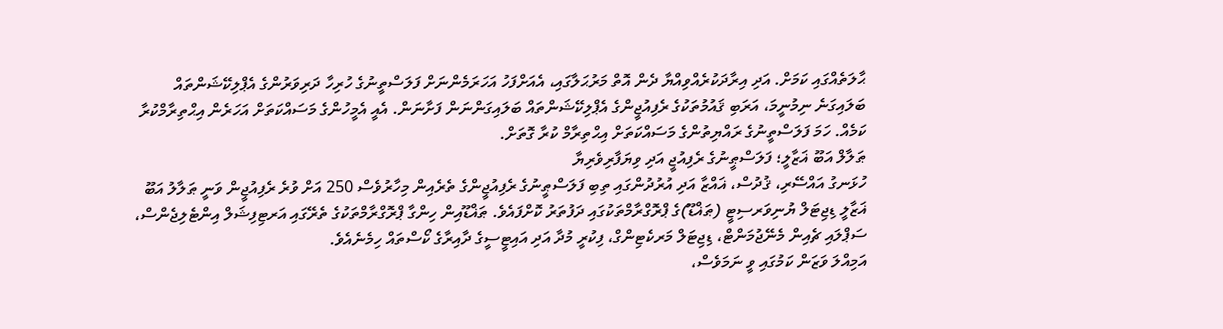ޙާލަތެއްގައި ކަމަށް. އަދި އިރާދަކުރެއްވިއްޔާ ދެން އޮތް މަރުޙަލާގައި، އެއަށްފަހު އަހަރަމެންނަށް ފަލަސްތީނުގެ ހުރިހާ ދަރިވަރުންގެ އެޕްލިކޭޝަންތައް ބަލައިގަނެ ނިމުނީމަ، އަރަބި ޤައުމުތަކުގެ ރެފިއުޖީންގެ އެޕްލިކޭޝަންތައް ބަލައިގަންނަން ފަށާނަން. އެއީ އެމީހުންގެ މަސައްކަތަށް އަހަރެން އިޙްތިރާމްކުރާ ކަމެއް. ހަމަ ފަލަސްތީނުގެ ރައްޔިތުންގެ މަސައްކަތަށް އިޙްތިރާމް ކުރާ ގޮތަށް.
ޠަލާލް އަބޫ ޣަޒާލީ؛ ފަލަސްޠީނުގެ ރެފިއުޖީ އަދި ވިޔަފާރިވެރިޔާ
ހުޅަނގު އައްސޭރި، ޤުދުސް، ޣައްޒާ އަދި އުރުދުންގައި ތިބި ފަލަސްޠީނުގެ ރެފިއުޖީންގެ ތެރެއިން މިހާރުވެސް 250 އަށް ވުރެ ރެފިއުޖީން ވަނީ ޠަލާލު އަބޫ ޣަޒާލީ ޑިޖިޓަލް ޔުނިވަރސިޓީ (ޠަޣްޑޫ)ގެ ޕްރޮގްރާމްތަކުގައި ދަފުތަރު ކޮށްފައެވެ. ޠަޣްޑޫއިން ހިންގާ ޕްރޮގްރާމްތަކުގެ ތެރޭގައި އަރޓިފިޝަލް އިންޓެލިޖެންސް، ސަޕްލައި ޗެއިން މެނޭޖުމަންޓް، ޑިޖިޓަލް މަރކެޓިންގް، ފިކުރީ މުދާ އަދި އައިޓީސީގެ ދާއިރާގެ ކޯސްތައް ހިމެނެއެވެ.
އަމިއްލަ ވަޒަން ކަމުގައި ވީ ނަމަވެސް،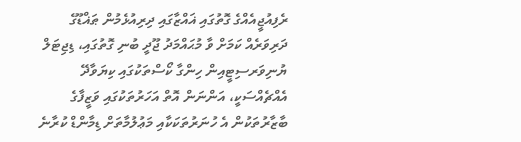ރެފިއުޖީއެއްގެ ގޮތުގައި ޣައްޒާގައި ދިރިއުޅެމުން ޠަޣްޑޫގެ ދަރިވަރެއް ކަމަށް ވާ މުޙައްމަދު ޖޫދީ ބުނި ގޮތުގައި، ޑިޖިޓަލް ޔުނިވަރސިޓީއިން ހިންގާ ކޯސްތަކުގައި ކިޔަވާދޭ އެއްޗެއްސަކީ، އަންނަން އޮތް އަހަރުތަކުގައި ވަޒީފާގެ ބާޒާރުތަކުން އެ ހުނަރުތަކަކާއި މަޢުލުމާތަށް ޑިމާންޑް ކުރާނެ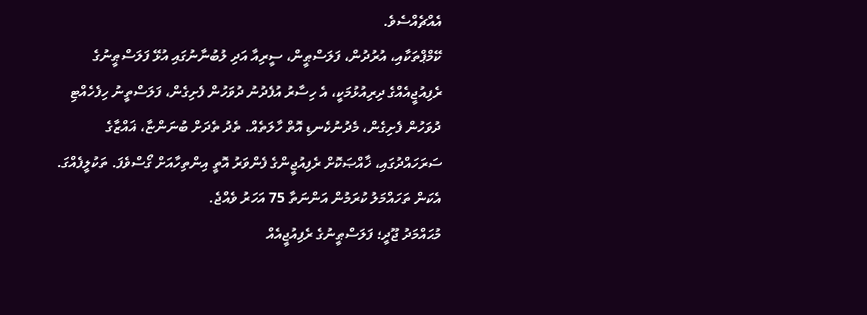އެއްޗެއްސެވެ.
ކޭމްޕްތަކާއި، އުރުދުން، ފަލަސްޠީން، ސީރިއާ އަދި ލުބުނާނުގައި އުޅޭ ފަލަސްޠީނުގެ ރެފިއުޖީއެއްގެ ދިރިއުޅުމަކީ، އެ ހިސާރު އުފެދުނު ދުވަހުން ފެށިގެން، ފަލަސްތީނު ހިފެހެއްޓި ދުވަހުން ފެށިގެން، މެދުނުކެނޑި އޮތް ހާލަތެއް. ތެދު ތެދަށް ބުނަންޏާ، ޣައްޒާގެ ސަރަހައްދުގައި، ޚާއްޞަކޮށް ރެފިއުޖީންގެ ފެންވަރު އޮތީ އިންތިހާއަށް ގޯސްވެފަ. ތަކުލީފެއްގަ. އެކަން ތަހައްމަލު ކުރަމުން އަންނަތާ 75 އަހަރު ވެއްޖެ.
މުޙައްމަދު ޖޫދީ؛ ފަލަސްޠީނުގެ ރެފިއުޖީއެއް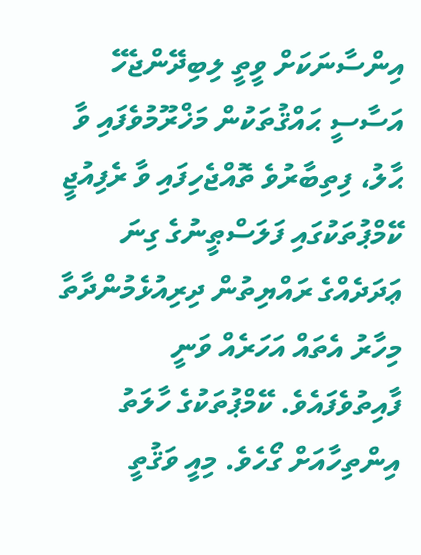އިންސާނަކަށް ވީތީ ލިބިދޭންޖެހޭ އަސާސީ ޙައްޤުތަކުން މަޚްރޫމުވެފައި ވާ ޙާލު، ފިތިބާރުވެ ތޮއްޖެހިފައި ވާ ރެފިއުޖީ ކޭމްޕުތަކުގައި ފަލަސްޠީނުގެ ގިނަ ޢަދަދެއްގެ ރައްޔިތުން ދިރިއުޅެމުންދާތާ މިހާރު އެތައް އަހަރެއް ވަނީ ފާއިތުވެފައެވެ. ކޭމްޕުތަކުގެ ހާލަތު އިންތިހާއަށް ގޯހެވެ. މިއީ ވަޤުތީ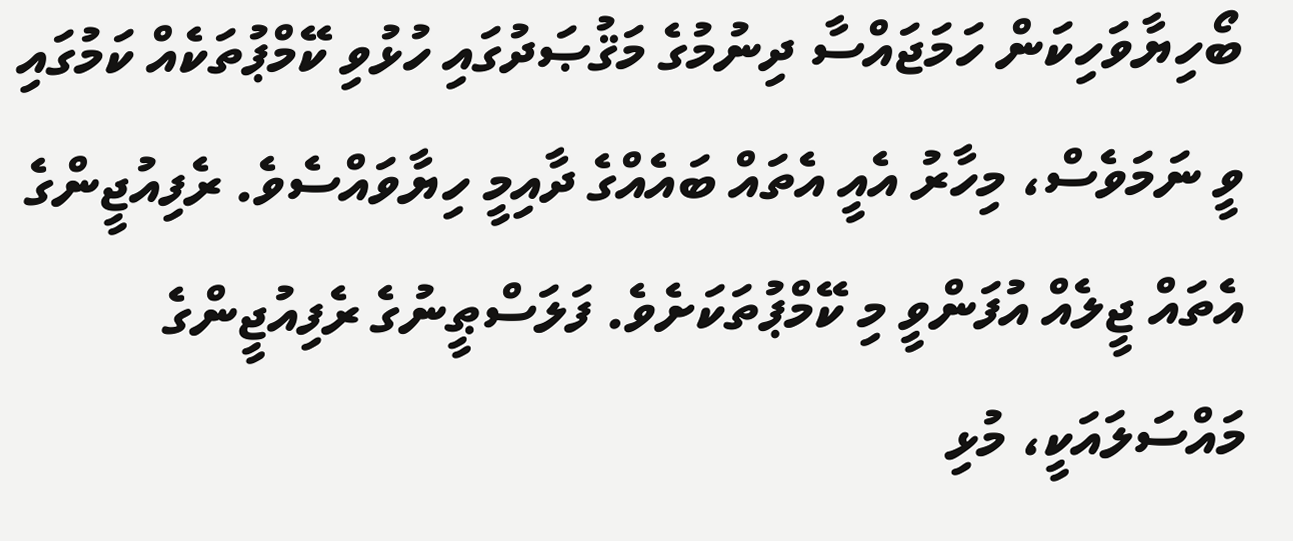ބޯހިޔާވަހިކަން ހަމަޖައްސާ ދިނުމުގެ މަޤުޞަދުގައި ހުޅުވި ކޭމްޕުތަކެއް ކަމުގައި ވީ ނަމަވެސް، މިހާރު އެއީ އެތައް ބައެއްގެ ދާއިމީ ހިޔާވައްސެވެ. ރެފިއުޖީންގެ އެތައް ޖީލެއް އުފަންވީ މި ކޭމްޕުތަކަށެވެ. ފަލަސްޠީނުގެ ރެފިއުޖީންގެ މައްސަލައަކީ، މުޅި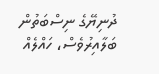ދުނިޔޭގެ ނިސްބަތުން ބަލާއިރުވެސް، ހައްލެއް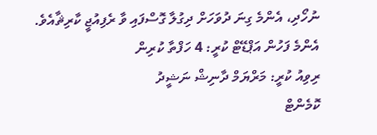ނުހޯދި، އެންމެ ގިނަ ދުވަހަށް ދިގުލާ ގޮސްފައި ވާ ރެފިއުޖީ ކާރިޘާއެވެ.
އެންމެ ފަހުން އަޕްޑޭޓް ކުރީ: 4 ހަފްތާ ކުރިން
ރިވިއު ކުރީ: މަރްޔަމް ދާނިޝް ނަޝީދު
ކޮމެންޓް